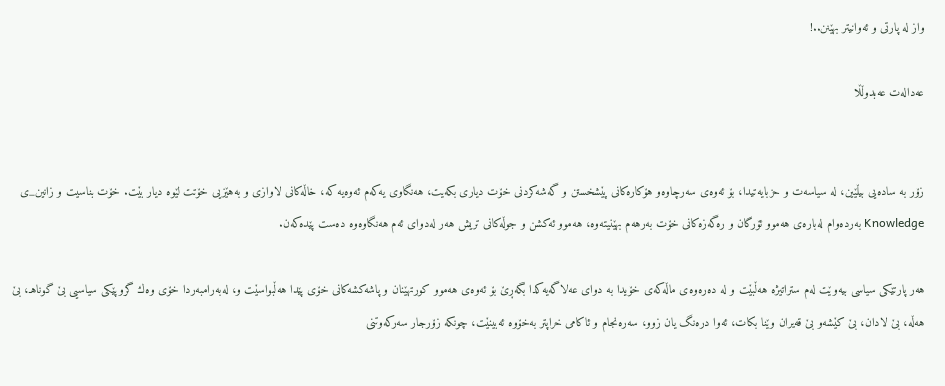واز له‌ پارتی و ئه‌وانیتر بهێنن..!

عەدالەت عەبدوڵڵا


زۆر به‌ ساده‌یی بیڵێین، له‌ سیاسه‌ت و حزبایه‌تیدا، بۆ ئه‌وه‌ی سه‌رچاوه‌و هۆكاره‌كانی پێشخستن و گه‌شه‌كردنی خۆت دیاری بكه‌یت، هه‌نگاوی یه‌كه‌م ئه‌وه‌یه‌ كه،‌ خاڵه‌كانی لاوازی و به‌هێزیی خۆتت لێوه‌ دیار بێت. خۆت بناسیت و زانین_ی Knowledge به‌رده‌وام له‌باره‌ی هه‌موو ئۆرگان و ره‌گه‌زه‌كانی خۆت‌ به‌رهه‌م بهێنیته‌وه‌، هه‌موو ئه‌كشن و جوڵه‌كانی تریش هه‌ر له‌دوای ئه‌م هه‌نگاوه‌وه‌ ده‌ست پێده‌كه‌ن.

هه‌ر پارتێكی سیاسی بیه‌وێت له‌م ستراتیژه‌‌‌ هه‌ڵبێت و له‌ ده‌ره‌وه‌ی ماڵه‌كه‌ی خۆیدا به‌ دوای عه‌لاگه‌یه‌كدا بگه‌ڕێ بۆ ئه‌وه‌ی هه‌موو كورتهێنان و پاشه‌كشه‌كانی خۆی پێدا هه‌ڵبواسێت و، له‌به‌رامبه‌ردا خۆی وه‌ك گروپێكی سیاسیی بێ گوناهـ، بێ هه‌ڵه‌، بێ لادان، بێ كێشه‌و بێ قه‌یران وێنا بكات، ئه‌وا دره‌نگ یان زوو، سه‌ره‌نجام و ئاكامی خراپتر به‌خۆوه‌ ئه‌بینێت، چونكه‌ زۆرجار سه‌ركه‌وتنی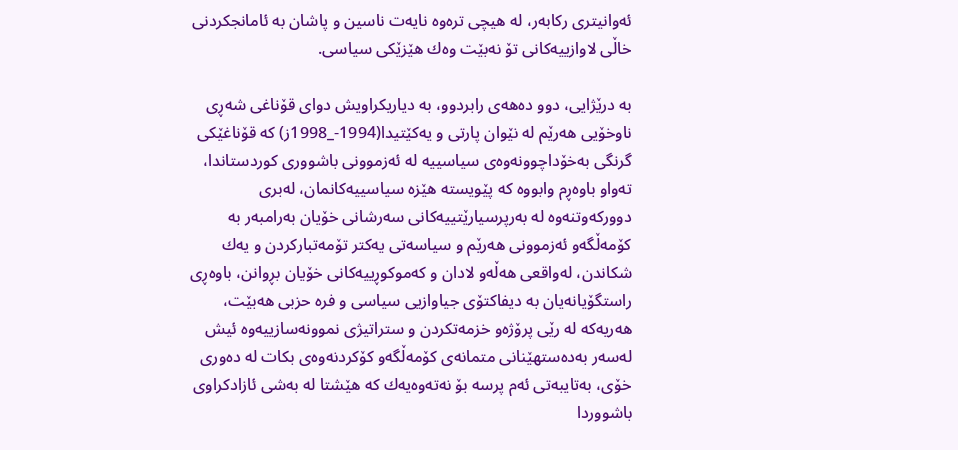ئه‌وانیتری ركابه‌ر، له‌ هیچی تره‌وه‌ نایه‌ت ناسین و پاشان به‌ ئامانجكردنی خاڵی لاوازییه‌كانی تۆ نه‌بێت وه‌ك هێزێكی سیاسی.

به‌ درێژایی، دوو ده‌هه‌ی رابردوو، به‌ دیاریكراویش دوای قۆناغی شه‌ڕی ناوخۆیی هه‌رێم له‌ نێوان پارتی و یه‌كێتیدا(1994-_1998ز) كه‌ قۆناغێكی گرنگی به‌خۆداچوونه‌وه‌ی سیاسییه‌ له‌ ئه‌زموونی باشووری كوردستاندا، ته‌واو باوه‌ڕم وابووه‌ كه‌ پێویسته‌ هێزه‌ سیاسییه‌كانمان، له‌بری دووركه‌وتنه‌وه‌ له‌ به‌رپرسیارێتییه‌‌كانی سه‌رشانی خۆیان به‌رامبه‌ر به‌ كۆمه‌ڵگه‌و ئه‌زموونی هه‌رێم و سیاسه‌تی یه‌كتر تۆمه‌تباركردن و یه‌ك شكاندن، له‌واقعی هه‌ڵه‌و لادان و كه‌موكوڕییه‌كانی خۆیان بڕوانن، باوه‌ڕی راستگۆیانه‌یان به‌ دیفاكتۆی جیاوازیی سیاسی و فره‌ حزبی هه‌بێت، هه‌ریه‌كه‌ له‌ رێی پرۆژه‌و خزمه‌تكردن و ستراتیژی نموونه‌سازییه‌وه‌ ئیش له‌سه‌ر به‌ده‌ستهێنانی متمانه‌ی كۆمه‌ڵگه‌و كۆكردنه‌وه‌ی بكات له‌ ده‌وری خۆی، به‌تایبه‌تی ئه‌م پرسه‌ بۆ نه‌ته‌وه‌یه‌ك كه‌ هێشتا له‌ به‌شی ئازادكراوی باشووردا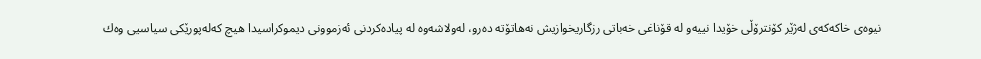نیوه‌ی خاكه‌كه‌ی له‌ژێر كۆنترۆڵی خۆیدا نییه‌و له‌ قۆناغی خه‌باتی رزگاریخوازیش نه‌هاتۆته‌ ده‌ر‌و، له‌ولاشه‌وه‌‌ له‌ پیاده‌كردنی ئه‌زموونی دیموكراسیدا هیچ كه‌له‌پورێكی سیاسیی وه‌ك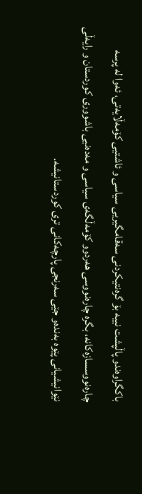باكگراوه‌ندو پاڵپشت نییه‌ بۆ گره‌نتیكردنی سه‌قامگیریی سیاسی و ئاشتیی كۆمه‌ڵایه‌تی، ئه‌وا له‌ پرسه‌‌ چاره‌نووسسازه‌كانه‌، بگره‌ چاره‌نووسی هه‌ردوو كۆمه‌ڵگه‌ی سیاسی و مه‌ده‌نیی باشووری كوردستان و رایه‌ڵی نێوانیشیانی پێوه‌ به‌نده‌و جێی سه‌رنجی پارچه‌كانی تری كوردستانیشه‌.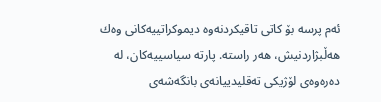ئه‌م پرسه‌ بۆ كاتی تاقیكردنه‌وه‌ دیموكراتییه‌كانی وه‌ك هه‌ڵبژاردنیش، هه‌ر راسته‌. پارته‌ سیاسییه‌كان، له‌ ده‌ره‌وه‌ی لۆژیكی ته‌قلیدییانه‌ی بانگه‌شه‌ی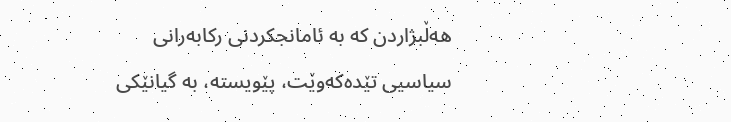هه‌ڵبژاردن كه‌ به‌ ئامانجكردنی ركابه‌رانی سیاسیی تێده‌كه‌وێت، پێویسته‌، به‌ گیانێكی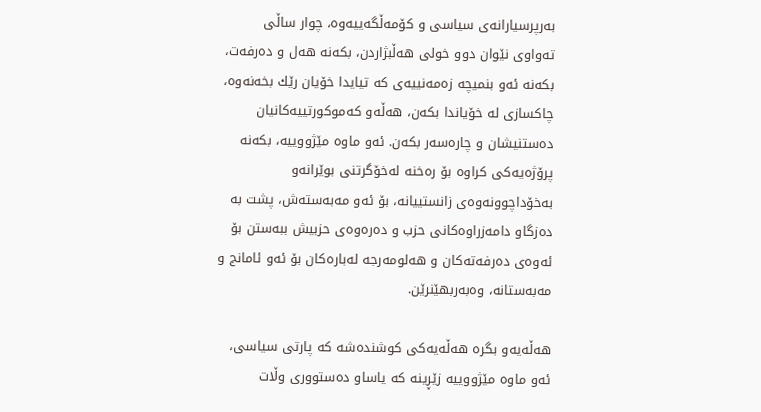به‌رپرسیارانه‌ی سیاسی و كۆمه‌ڵگه‌ییه‌وه‌، چوار ساڵی ته‌واوی نێوان دوو خولی هه‌ڵبژاردن، بكه‌نه‌ هه‌ل و ده‌رفه‌ت، بكه‌نه‌ ئه‌و بنمیچه‌ زه‌مه‌نییه‌ی كه‌ تیایدا خۆیان رێك بخه‌نه‌وه‌، چاكسازی له‌ خۆیاندا بكه‌ن، هه‌ڵه‌و كه‌موكورتییه‌كانیان ده‌ستنیشان و چاره‌سه‌ر بكه‌ن. ئه‌و ماوه‌ مێژووییه‌، بكه‌نه‌ پرۆژه‌یه‌كی كراوه‌ بۆ ره‌خنه‌ له‌خۆگرتنی بوێرانه‌و به‌خۆداچوونه‌وه‌ی زانستییانه‌، بۆ ئه‌و مه‌به‌سته‌ش، پشت به‌ ده‌زگاو دامه‌زراوه‌كانی حزب و ده‌ره‌وه‌ی حزبیش ببه‌ستن بۆ ئه‌وه‌ی ده‌رفه‌ته‌كان و هه‌لومه‌رجه‌ له‌باره‌كان بۆ ئه‌و ئامانج و مه‌به‌ستانه،‌ وه‌به‌ربهێنرێن.

هه‌ڵه‌یه‌و بگره‌ هه‌ڵه‌یه‌كی كوشنده‌شه‌ كه‌ پارتی سیاسی، ئه‌و ماوه‌ مێژووییه‌ زێڕینه‌ كه‌ یاساو ده‌ستووری وڵات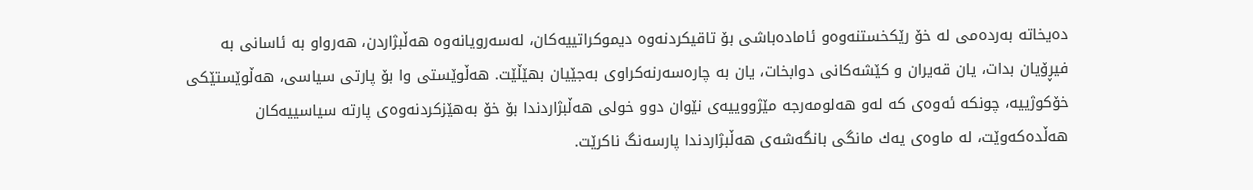ده‌یخاته‌ به‌رده‌می له‌ خۆ رێكخستنه‌وه‌و ئاماده‌باشی بۆ تاقیكردنه‌وه‌ دیموكراتییه‌كان، له‌سه‌رویانه‌وه‌ هه‌ڵبژاردن، هه‌رواو به‌ ئاسانی به‌ فیڕۆیان بدات، یان قه‌یران و كێشه‌كانی دوابخات، یان به‌ چاره‌سه‌رنه‌كراوی به‌جێیان بهێڵێت. هه‌ڵوێستی وا بۆ پارتی سیاسی، هه‌ڵوێستێكی خۆكوژییه‌، چونكه‌ ئه‌وه‌ی كه‌ له‌و هه‌لومه‌رجه‌‌ مێژووییه‌ی نێوان دوو خولی هه‌ڵبژاردندا بۆ خۆ به‌هێزكردنه‌وه‌ی پارته‌ سیاسییه‌كان هه‌ڵده‌كه‌وێت، له‌ ماوه‌ی یه‌ك مانگی بانگه‌شه‌ی هه‌ڵبژاردندا پارسه‌نگ ناكرێت‌.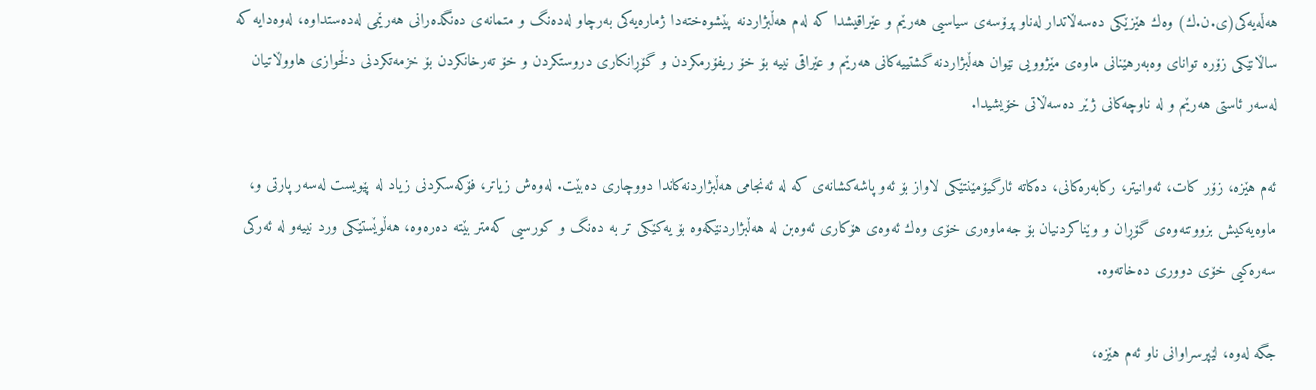هه‌ڵه‌یه‌كی(ی.ن.ك) وه‌ك هێزێكی ده‌سه‌ڵاتدار له‌ناو پرۆسه‌ی سیاسیی هه‌رێم و عێراقیشدا كه‌ له‌م هه‌ڵبژاردنه‌ پێشوه‌خته‌دا ژماره‌یه‌كی به‌رچاو له‌ده‌نگ و متمانه‌ی ده‌نگده‌رانی هه‌رێمی له‌ده‌ستداوه، له‌وه‌دایه‌ كه‌ ساڵانێكی زۆره‌ توانای وه‌به‌رهێنانی ماوه‌ی مێژوویی نێوان هه‌ڵبژاردنه‌ گشتییه‌كانی هه‌رێم و عێراقی نییه‌ بۆ خۆ ریفۆرمكردن و گۆڕانكاری دروستكردن و خۆ ته‌رخانكردن بۆ خزمه‌تكردنی دڵخوازی هاووڵاتیان له‌سه‌ر ئاستی هه‌رێم و له‌ ناوچه‌كانی ژێر ده‌سه‌ڵاتی خۆیشیدا.

ئه‌م هێزه‌، زۆر كات، ئه‌وانیتر، ركابه‌ره‌كانی، ده‌كاته‌ ئارگیۆمێنتێكی لاواز بۆ ئه‌و پاشه‌كشانه‌ی كه‌ له‌ ئه‌نجامی هه‌ڵبژاردنه‌كاندا دووچاری ده‌بێت. له‌وه‌ش زیاتر، فۆكه‌سكردنی زیاد له‌ پێویست له‌سه‌ر پارتی و، ماوه‌یه‌كیش بزووتنه‌وه‌ی گۆڕان و وێناكردنیان بۆ جه‌ماوه‌ری خۆی وه‌ك ئه‌وه‌ی هۆكاری ئه‌وه‌بن له‌ هه‌ڵبژاردنێكه‌وه‌ بۆ یه‌كێكی تر به‌ ده‌نگ و كورسیی كه‌متر بێته‌ ده‌ره‌وه‌، هه‌ڵوێستێكی ورد نییه‌و له‌ ئه‌ركی سه‌ره‌كیی خۆی دووری ده‌خاته‌وه‌.

جگه‌ له‌وه‌، لێپرسراوانی ناو ئه‌م هێزه‌،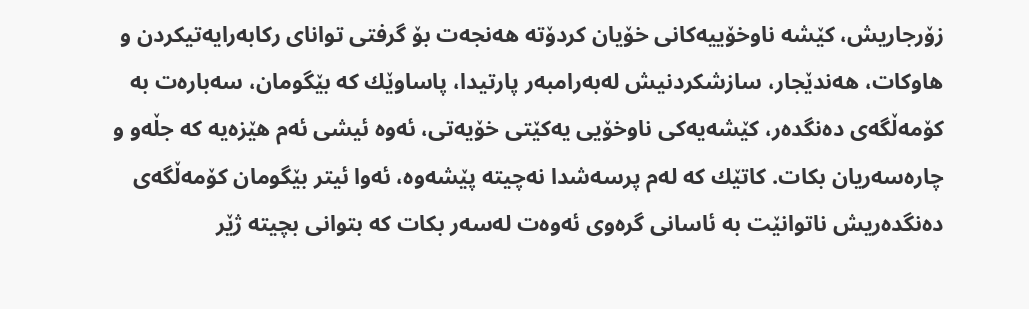زۆرجاریش، كێشه‌ ناوخۆییه‌كانی خۆیان كردۆته‌ هه‌نجه‌ت بۆ گرفتی توانای ركابه‌رایه‌تیكردن و هاوكات، هه‌ندێجار، سازشكردنیش له‌به‌رامبه‌ر پارتیدا، پاساوێك كه‌ بێگومان، سه‌باره‌ت به‌ كۆمه‌ڵگه‌ی ده‌نگده‌ر، كێشه‌یه‌كی ناوخۆیی یه‌كێتی خۆیه‌تی، ئه‌وه‌ ئیشی ئه‌م هێزه‌یه‌ كه‌ جڵه‌و و چاره‌سه‌ریان بكات. كاتێك كه‌ له‌م پرسه‌شدا نه‌چیته‌ پێشه‌وه‌، ئه‌وا ئیتر بێگومان كۆمه‌ڵگه‌ی ده‌نگده‌ریش ناتوانێت به‌ ئاسانی گره‌وی ئه‌وه‌ت له‌سه‌ر بكات كه‌ بتوانی بچیته‌ ژێر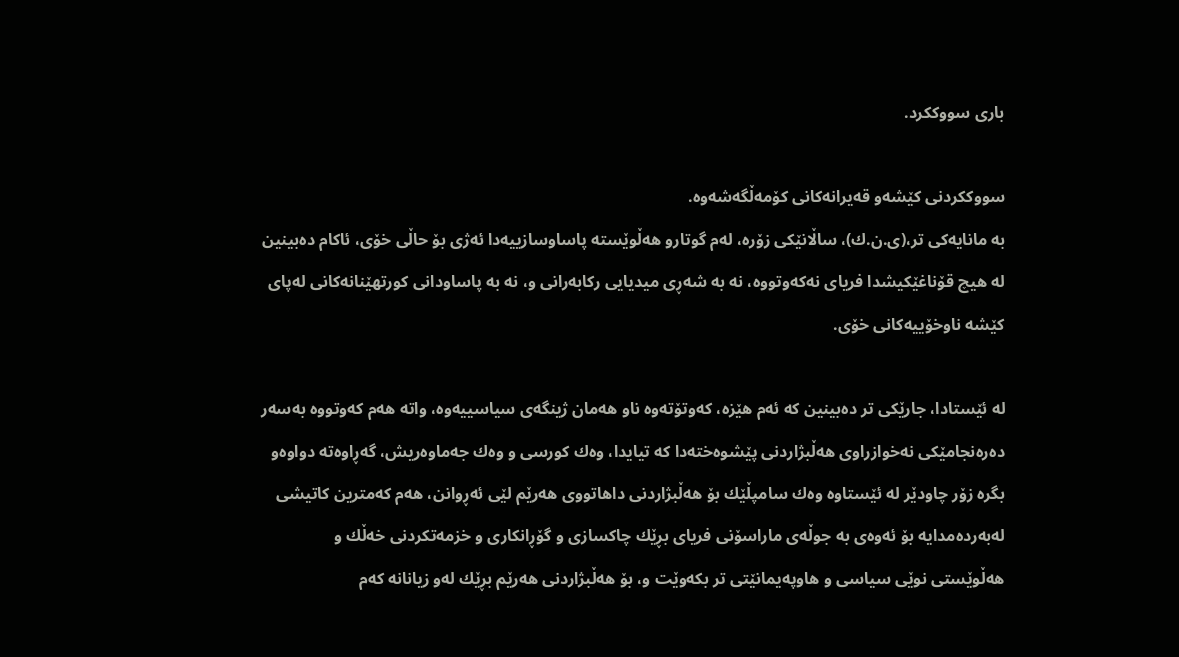باری سووككرد.

سووككردنی كێشه‌و قه‌یرانه‌كانی كۆمه‌ڵگه‌شه‌وه‌.
به‌ مانایه‌كی تر،(ی.ن.ك)، ساڵانێكی زۆره‌، له‌م گوتارو هه‌ڵوێسته‌ پاساوسازییه‌دا ئه‌ژی بۆ حاڵی خۆی، ئاكام ده‌بینین له‌ هیچ قۆناغێكیشدا فریای نه‌كه‌وتووه‌، نه‌ به‌ شه‌ڕی میدیایی ركابه‌رانی و، نه‌ به‌ پاساودانی كورتهێنانه‌كانی له‌پای‌ كێشه‌ ناوخۆییه‌كانی خۆی.

له‌ ئێستادا، جارێكی تر ده‌بینین كه‌ ئه‌م هێزه‌، كه‌وتۆته‌وه‌ ناو هه‌مان ژینگه‌ی سیاسییه‌وه‌، واته‌ هه‌م كه‌وتووه‌ به‌سه‌ر ده‌ره‌نجامێكی نه‌خوازراوی هه‌ڵبژاردنی پێشوه‌خته‌دا كه‌ تیایدا، وه‌ك كورسی و وه‌ك جه‌ماوه‌ریش، گه‌ڕاوه‌ته‌ دواوه‌و بگره‌ زۆر چاودێر له‌ ئێستاوه‌ وه‌ك سامپڵێك بۆ هه‌ڵبژاردنی داهاتووی هه‌رێم لێی ئه‌ڕوانن، هه‌م كه‌مترین كاتیشی له‌به‌رده‌مدایه‌ بۆ ئه‌وه‌ی به‌ جوڵه‌ی ماراسۆنی فریای بڕێك چاكسازی و گۆڕانكاری و خزمه‌تكردنی خه‌ڵك و هه‌ڵوێستی نوێی سیاسی و هاوپه‌یمانێتی تر بكه‌وێت و، بۆ هه‌ڵبژاردنی هه‌رێم بڕێك له‌و زیانانه كه‌م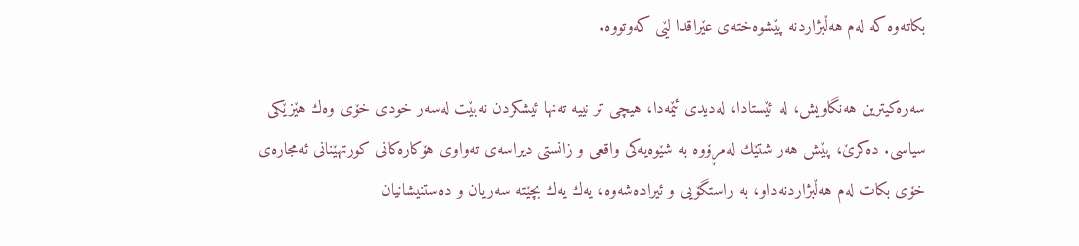بكاته‌وه‌ كه‌ له‌م هه‌ڵبژاردنه‌ پێشوه‌خته‌ی عێراقدا لێی كه‌وتووه‌.

سه‌ره‌كیترین هه‌نگاویش، له‌ ئێستادا، له‌دیدی ئێمه‌دا، هیچی تر نییه‌ ته‌نها ئیشكردن نه‌بێت‌ له‌سه‌ر خودی خۆی وه‌ك هێزێكی سیاسی. ده‌كرێ، پێش هه‌ر شتێك له‌مڕۆوه‌ به‌ شێوه‌یه‌كی واقعی و زانستی دیراسه‌ی ته‌واوی هۆكاره‌كانی كورتهێنانی ئه‌مجاره‌ی خۆی بكات له‌م هه‌ڵبژاردنه‌داو، به‌ راستگۆیی و ئیراده‌شه‌وه‌، یه‌ك یه‌ك بچێته‌ سه‌ریان و ده‌ستنیشانیان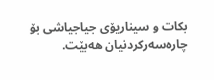بكات و سیناریۆی جیاجیاشی بۆ چاره‌سه‌ركردنیان هه‌بێت.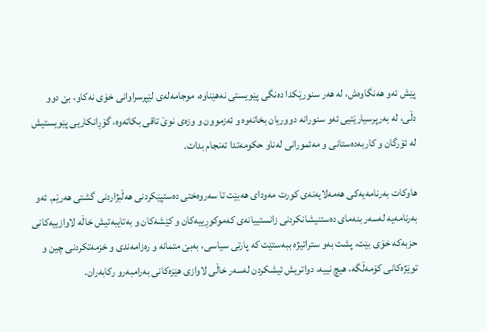پێش ئه‌و هه‌نگاوه‌ش، له‌ هه‌ر سنورێكدا ده‌نگی پێویستی نه‌هێناوه، موجامه‌له‌ی لێپرسراوانی خۆی نه‌كاو، بێ دوو دڵی،‌ له به‌رپرسیارێتیی ئه‌‌و سنورانه‌ دووریان بخاته‌وه‌ و ئه‌زموون و وزه‌ی نوێ تاقی بكاته‌وه‌، گۆڕانكاریی پێویستیش له‌ ئۆرگان و كاربه‌ده‌ستانی و مه‌ئمورانی له‌ناو حكومه‌تدا ئه‌نجام بدات.

هاوكات به‌رنامه‌یه‌كی هه‌مه‌لایه‌نه‌ی كورت مه‌ودای هه‌بێت تا سه‌روه‌ختی ده‌ستپێكردنی هه‌ڵبژاردنی گشتی هه‌رێم. ئه‌و به‌رنامه‌یه‌ له‌سه‌ر بنه‌مای ده‌ستنیشانكردنی زانستییانه‌ی كه‌موكوڕییه‌كان و كێشه‌كان و به‌تایبه‌تیش خاڵه‌ لاوازییه‌كانی حزبه‌كه‌ خۆی بێت، پشت به‌و ستراتیژه‌ ببه‌ستێت كه‌ پارتی سیاسی، به‌بێ متمانه و‌ ره‌زامه‌ندی و خزمه‌تكردنی چین و توێژه‌كانی كۆمه‌ڵگه‌، هیچ نییه‌، دواتریش ئیشكردن له‌سه‌ر خاڵی لاوازی هێزه‌كانی به‌رامبه‌رو ركابه‌ران.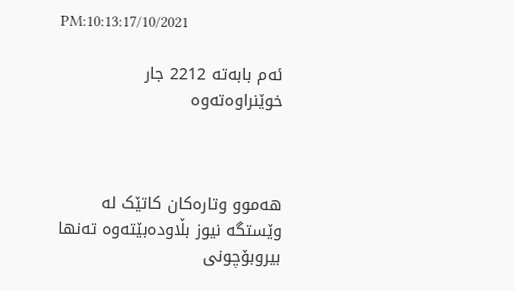PM:10:13:17/10/2021

ئه‌م بابه‌ته 2212 جار خوێنراوه‌ته‌وه‌‌



هەموو وتارەکان کاتێک لە وێستگە نیوز بڵاودەبێتەوە تەنها بیروبۆچونی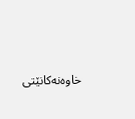خاوەنەکانێتی